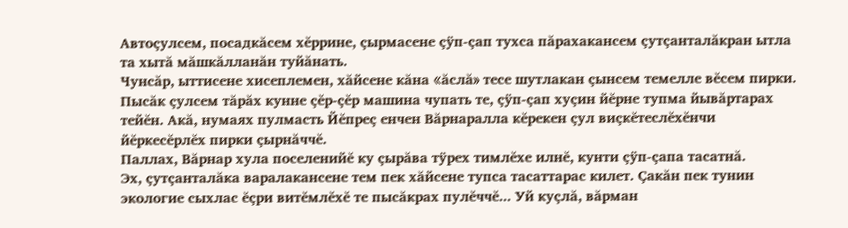Автоçулсем, посадкăсем хĕррине, çырмасене çÿп-çап тухса пăрахакансем çутçанталăкран ытла та хытă мăшкăлланăн туйăнать.
Чунсăр, ыттисене хисеплемен, хăйсене кăна «ăслă» тесе шутлакан çынсем темелле вĕсем пирки. Пысăк çулсем тăрăх кунне çĕр-çĕр машина чупать те, çÿп-çап хуçин йĕрне тупма йывăртарах тейĕн. Акă, нумаях пулмасть Йĕпреç енчен Вăрнаралла кĕрекен çул виçкĕтеслĕхĕнчи йĕркесĕрлĕх пирки çырнăччĕ.
Паллах, Вăрнар хула поселенийĕ ку çырăва тÿрех тимлĕхе илнĕ, кунти çÿп-çапа тасатнă.
Эх, çутçанталăка варалакансене тем пек хăйсене тупса тасаттарас килет. Çакăн пек тунин экологие сыхлас ĕçри витĕмлĕхĕ те пысăкрах пулĕччĕ... Уй куçлă, вăрман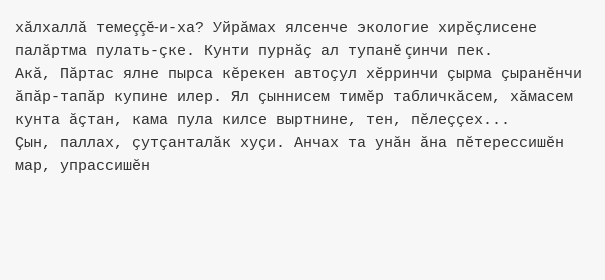хăлхаллă темеççĕ-и-ха? Уйрăмах ялсенче экологие хирĕçлисене палăртма пулать-çке. Кунти пурнăç ал тупанĕ çинчи пек.
Акă, Пăртас ялне пырса кĕрекен автоçул хĕрринчи çырма çыранĕнчи ăпăр-тапăр купине илер. Ял çыннисем тимĕр табличкăсем, хăмасем кунта ăçтан, кама пула килсе выртнине, тен, пĕлеççех...
Çын, паллах, çутçанталăк хуçи. Анчах та унăн ăна пĕтерессишĕн мар, упрассишĕн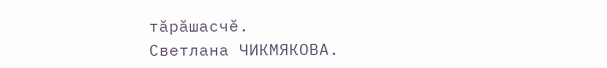тăрăшасчĕ.
Светлана ЧИКМЯКОВА.